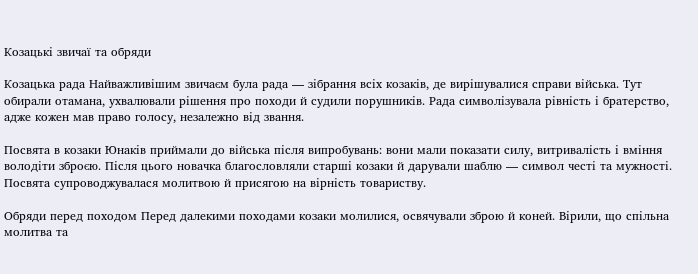Козацькі звичаї та обряди

Козацька рада Найважливішим звичаєм була рада — зібрання всіх козаків, де вирішувалися справи війська. Тут обирали отамана, ухвалювали рішення про походи й судили порушників. Рада символізувала рівність і братерство, адже кожен мав право голосу, незалежно від звання.

Посвята в козаки Юнаків приймали до війська після випробувань: вони мали показати силу, витривалість і вміння володіти зброєю. Після цього новачка благословляли старші козаки й дарували шаблю — символ честі та мужності. Посвята супроводжувалася молитвою й присягою на вірність товариству.

Обряди перед походом Перед далекими походами козаки молилися, освячували зброю й коней. Вірили, що спільна молитва та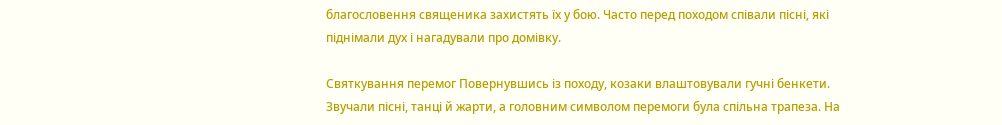благословення священика захистять їх у бою. Часто перед походом співали пісні, які піднімали дух і нагадували про домівку.

Святкування перемог Повернувшись із походу, козаки влаштовували гучні бенкети. Звучали пісні, танці й жарти, а головним символом перемоги була спільна трапеза. На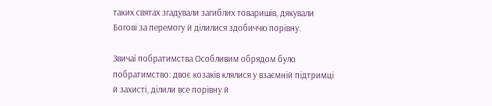таких святах згадували загиблих товаришів, дякували Богові за перемогу й ділилися здобиччю порівну.

Звичаї побратимства Особливим обрядом було побратимство: двоє козаків клялися у взаємній підтримці й захисті, ділили все порівну й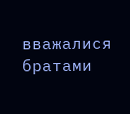вважалися братами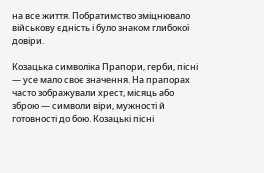на все життя. Побратимство зміцнювало військову єдність і було знаком глибокої довіри.

Козацька символіка Прапори, герби, пісні — усе мало своє значення. На прапорах часто зображували хрест, місяць або зброю — символи віри, мужності й готовності до бою. Козацькі пісні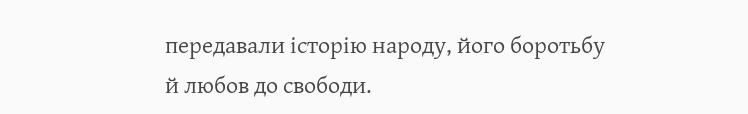передавали історію народу, його боротьбу й любов до свободи.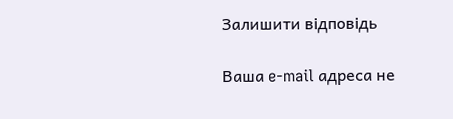Залишити відповідь

Ваша e-mail адреса не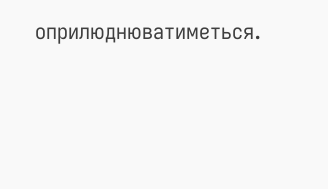оприлюднюватиметься.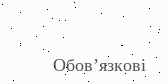Обов’язкові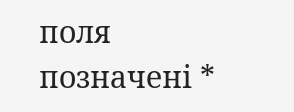поля позначені *